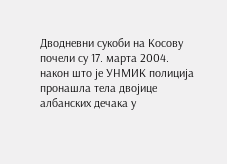Дводневни сукоби на Косову почели су 17. марта 2004. након што је УНМИК полиција пронашла тела двојице албанских дечака у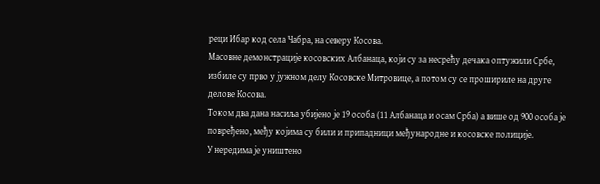реци Ибар код села Чабра, на северу Косова.
Масовне демонстрације косовских Албанаца, који су за несрећу дечака оптужили Србе, избиле су прво у јужном делу Косовске Митровице, а потом су се прошириле на друге делове Косова.
Током два дана насиља убијено је 19 особа (11 Албанаца и осам Срба) а више од 900 особа је повређено, међу којима су били и припадници међународне и косовске полиције.
У нередима је уништено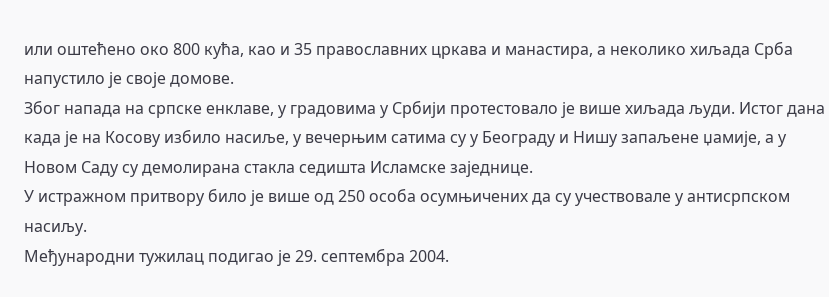или оштећено око 800 кућа, као и 35 православних цркава и манастира, а неколико хиљада Срба напустило је своје домове.
Због напада на српске енклаве, у градовима у Србији протестовало је више хиљада људи. Истог дана када је на Косову избило насиље, у вечерњим сатима су у Београду и Нишу запаљене џамије, а у Новом Саду су демолирана стакла седишта Исламске заједнице.
У истражном притвору било је више од 250 особа осумњичених да су учествовале у антисрпском насиљу.
Међународни тужилац подигао је 29. септембра 2004.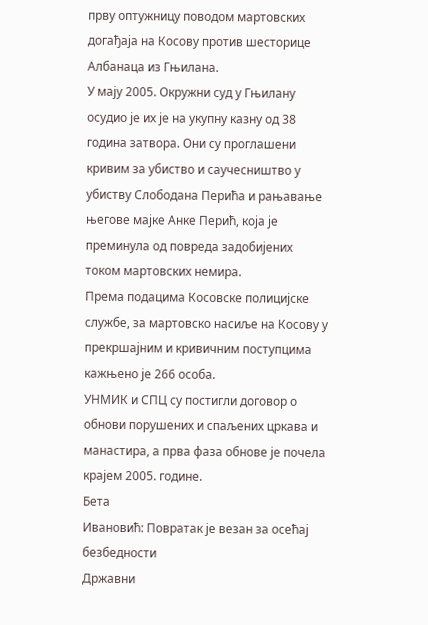прву оптужницу поводом мартовских догађаја на Косову против шесторице Албанаца из Гњилана.
У мају 2005. Окружни суд у Гњилану осудио је их је на укупну казну од 38 година затвора. Они су проглашени кривим за убиство и саучесништво у убиству Слободана Перића и рањавање његове мајке Анке Перић, која је преминула од повреда задобијених током мартовских немира.
Према подацима Косовске полицијске службе, за мартовско насиље на Косову у прекршајним и кривичним поступцима кажњено је 266 особа.
УНМИК и СПЦ су постигли договор о обнови порушених и спаљених цркава и манастира, а прва фаза обнове је почела крајем 2005. године.
Бета
Ивановић: Повратак је везан за осећај безбедности
Државни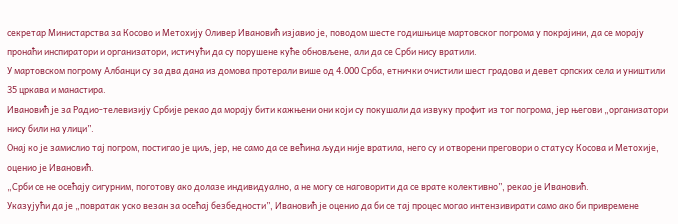секретар Министарства за Косово и Метохију Оливер Ивановић изјавио је, поводом шесте годишњице мартовског погрома у покрајини, да се морају пронаћи инспиратори и организатори, истичући да су порушене куће обновљене, али да се Срби нису вратили.
У мартовском погрому Албанци су за два дана из домова протерали више од 4.000 Срба, етнички очистили шест градова и девет српских села и уништили 35 цркава и манастира.
Ивановић је за Радио-телевизију Србије рекао да морају бити кажњени они који су покушали да извуку профит из тог погрома, јер његови „организатори нису били на улици”.
Онај ко је замислио тај погром, постигао је циљ, јер, не само да се већина људи није вратила, него су и отворени преговори о статусу Косова и Метохије, оценио је Ивановић.
„Срби се не осећају сигурним, поготову ако долазе индивидуално, а не могу се наговорити да се врате колективно”, рекао је Ивановић.
Указујући да је „повратак уско везан за осећај безбедности”, Ивановић је оценио да би се тај процес могао интензивирати само ако би привремене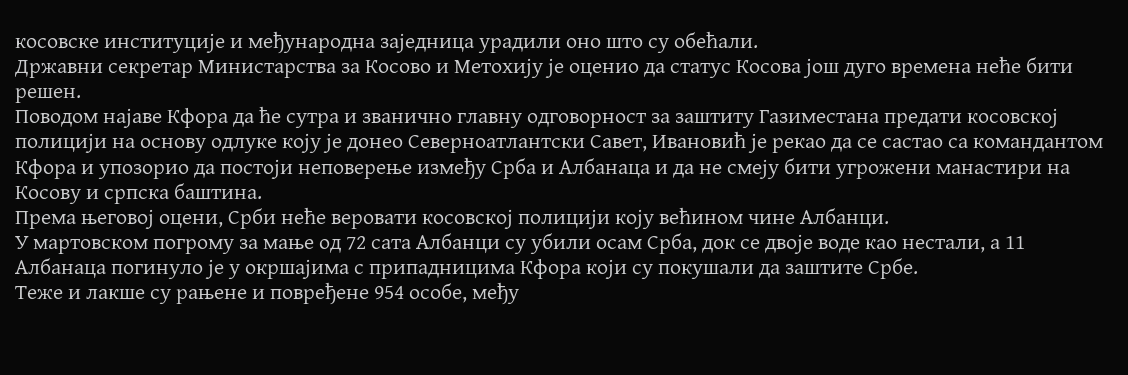косовске институције и међународна заједница урадили оно што су обећали.
Државни секретар Министарства за Косово и Метохију је оценио да статус Косова још дуго времена неће бити решен.
Поводом најаве Кфора да ће сутра и званично главну одговорност за заштиту Газиместана предати косовској полицији на основу одлуке коју је донео Северноатлантски Савет, Ивановић је рекао да се састао са командантом Кфора и упозорио да постоји неповерење између Срба и Албанаца и да не смеју бити угрожени манастири на Косову и српска баштина.
Према његовој оцени, Срби неће веровати косовској полицији коју већином чине Албанци.
У мартовском погрому за мање од 72 сата Албанци су убили осам Срба, док се двоје воде као нестали, а 11 Албанаца погинуло је у окршајима с припадницима Кфора који су покушали да заштите Србе.
Теже и лакше су рањене и повређене 954 особе, међу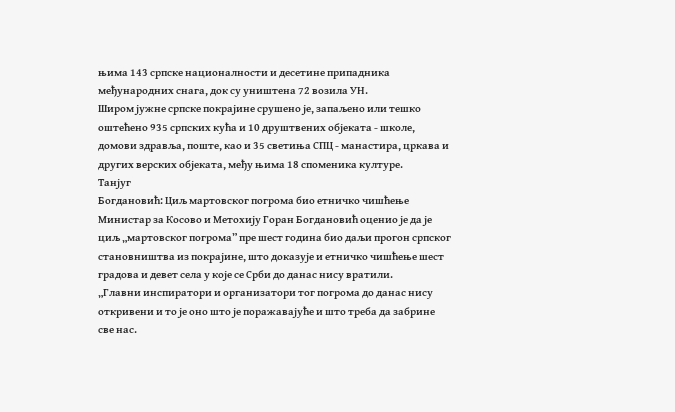њима 143 српске националности и десетине припадника међународних снага, док су уништена 72 возила УН.
Широм јужне српске покрајине срушено је, запаљено или тешко оштећено 935 српских кућа и 10 друштвених објеката - школе, домови здравља, поште, као и 35 светиња СПЦ - манастира, цркава и других верских објеката, међу њима 18 споменика културе.
Танјуг
Богдановић: Циљ мартовског погрома био етничко чишћење
Министар за Косово и Метохију Горан Богдановић оценио је да је циљ „мартовског погрома” пре шест година био даљи прогон српског становништва из покрајине, што доказује и етничко чишћење шест градова и девет села у које се Срби до данас нису вратили.
„Главни инспиратори и организатори тог погрома до данас нису откривени и то је оно што је поражавајуће и што треба да забрине све нас.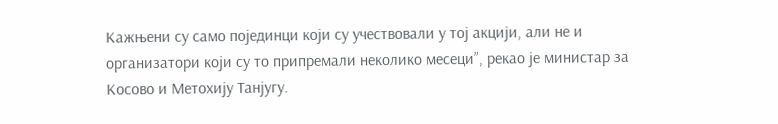Кажњени су само појединци који су учествовали у тој акцији, али не и организатори који су то припремали неколико месеци”, рекао је министар за Косово и Метохију Танјугу.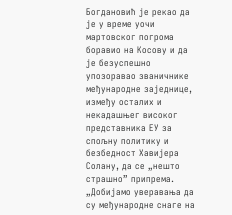Богдановић је рекао да је у време уочи мартовског погрома боравио на Косову и да је безуспешно упозоравао званичнике међународне заједнице, између осталих и некадашњег високог представника ЕУ за спољну политику и безбедност Хавијера Солану, да се „нешто страшно” припрема.
„Добијамо уверавања да су међународне снаге на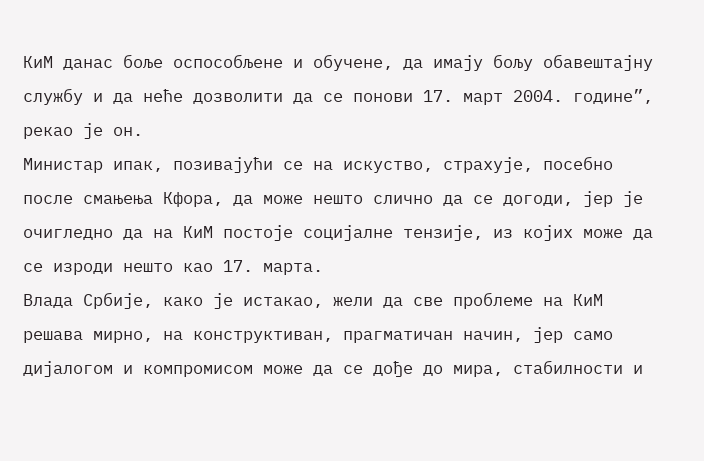КиМ данас боље оспособљене и обучене, да имају бољу обавештајну службу и да неће дозволити да се понови 17. март 2004. године”, рекао је он.
Министар ипак, позивајући се на искуство, страхује, посебно после смањења Кфора, да може нешто слично да се догоди, јер је очигледно да на КиМ постоје социјалне тензије, из којих може да се изроди нешто као 17. марта.
Влада Србије, како је истакао, жели да све проблеме на КиМ решава мирно, на конструктиван, прагматичан начин, јер само дијалогом и компромисом може да се дође до мира, стабилности и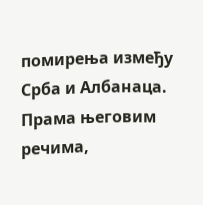помирења између Срба и Албанаца.
Прама његовим речима,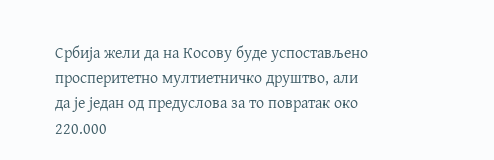Србија жели да на Косову буде успостављено просперитетно мултиетничко друштво, али да је један од предуслова за то повратак око 220.000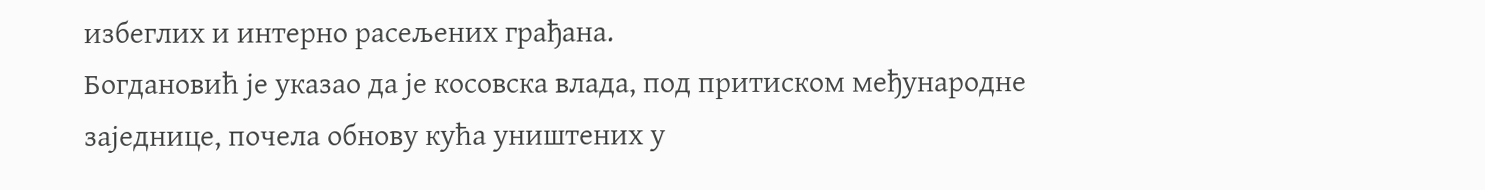избеглих и интерно расељених грађана.
Богдановић је указао да је косовска влада, под притиском међународне заједнице, почела обнову кућа уништених у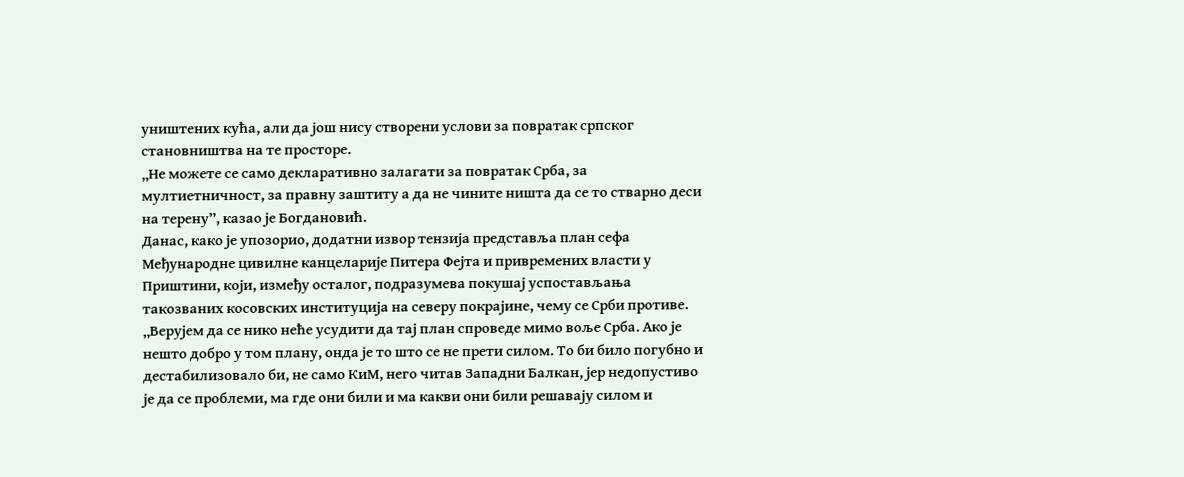уништених кућа, али да још нису створени услови за повратак српског становништва на те просторе.
„Не можете се само декларативно залагати за повратак Срба, за мултиетничност, за правну заштиту а да не чините ништа да се то стварно деси на терену”, казао је Богдановић.
Данас, како је упозорио, додатни извор тензија представља план сефа Међународне цивилне канцеларије Питера Фејта и привремених власти у Приштини, који, између осталог, подразумева покушај успостављања такозваних косовских институција на северу покрајине, чему се Срби противе.
„Верујем да се нико неће усудити да тај план спроведе мимо воље Срба. Ако је нешто добро у том плану, онда је то што се не прети силом. То би било погубно и дестабилизовало би, не само КиМ, него читав Западни Балкан, јер недопустиво је да се проблеми, ма где они били и ма какви они били решавају силом и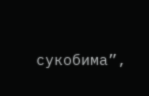сукобима”,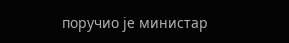поручио је министар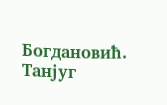Богдановић.
Танјуг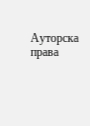Ауторска права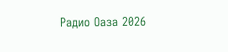Радио Оаза 2026